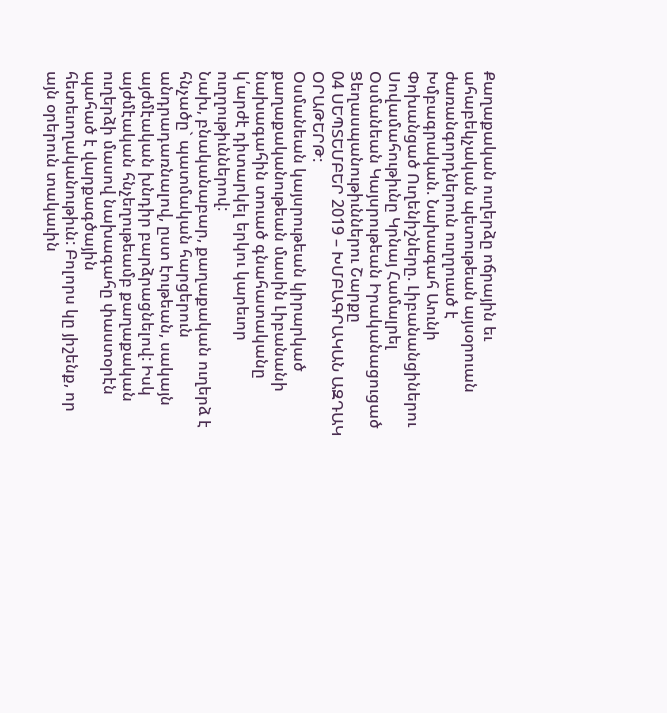Քաղաքական ուղերձը ոճրային եւ ահաբեկչական պետութեան այսօրուան ժառանգորդներուն ուղղուած է
Խմբագրական. Նախագահ Աունի Փոխանցած Ուղենիշները. Լիբանանցիներու Սովամահութիւնը Կրնայ Համալրել Օսմանեան Կայսրութեան Իրականացուցած Ցեղասպանութիւններու Շարքը
04 ՍԵՊՏԵՄԲԵՐ 2019 – ԽՄԲԱԳՐԱԿԱՆ ԱԶԴԱԿ ՕՐԱԹԵՐԹ:
Օսմանեան կայսրութեան կիրարկած քաղաքականութեան մասին Լիբանանի նախագահին տուած գնահատականը կ՛արժէ դիտարկել երկու կարեւոր ուղղութիւններով:
Նախ, բնականաբար, քաղաքական ուղերձ է հնչածը` պատմական հարցերուն անդրադառնալով, ըստ էութեան, սակայն այժմէական խնդիր բարձրացնելով: Իսկ այժմէական հնչեղութեամբ քաղաքական ուղերձի մասով նախագահը փաստօրէն պահած է վարքագծային հետեւողականութիւն: Բոլորս կը յիշենք, որ այն օրերուն տակաւին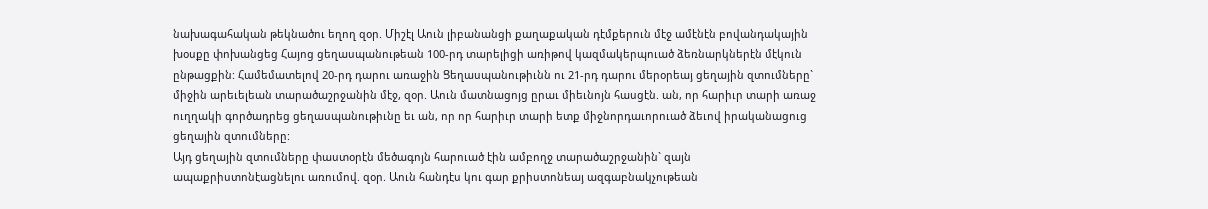նախագահական թեկնածու եղող զօր. Միշէլ Աուն լիբանանցի քաղաքական դէմքերուն մէջ ամէնէն բովանդակային խօսքը փոխանցեց Հայոց ցեղասպանութեան 100-րդ տարելիցի առիթով կազմակերպուած ձեռնարկներէն մէկուն ընթացքին: Համեմատելով 20-րդ դարու առաջին Ցեղասպանութիւնն ու 21-րդ դարու մերօրեայ ցեղային զտումները` միջին արեւելեան տարածաշրջանին մէջ, զօր. Աուն մատնացոյց ըրաւ միեւնոյն հասցէն. ան, որ հարիւր տարի առաջ ուղղակի գործադրեց ցեղասպանութիւնը եւ ան, որ որ հարիւր տարի ետք միջնորդաւորուած ձեւով իրականացուց ցեղային զտումները:
Այդ ցեղային զտումները փաստօրէն մեծագոյն հարուած էին ամբողջ տարածաշրջանին` զայն ապաքրիստոնէացնելու առումով. զօր. Աուն հանդէս կու գար քրիստոնեայ ազգաբնակչութեան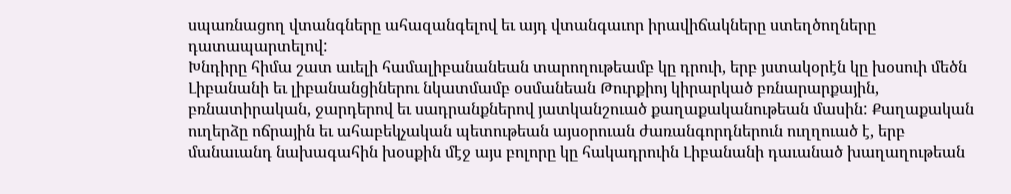սպառնացող վտանգները ահազանգելով եւ այդ վտանգաւոր իրավիճակները ստեղծողները դատապարտելով:
Խնդիրը հիմա շատ աւելի համալիբանանեան տարողութեամբ կը դրուի, երբ յստակօրէն կը խօսուի մեծն Լիբանանի եւ լիբանանցիներու նկատմամբ օսմանեան Թուրքիոյ կիրարկած բռնարարքային, բռնատիրական, ջարդերով եւ սադրանքներով յատկանշուած քաղաքականութեան մասին: Քաղաքական ուղերձը ոճրային եւ ահաբեկչական պետութեան այսօրուան ժառանգորդներուն ուղղուած է, երբ մանաւանդ նախագահին խօսքին մէջ այս բոլորը կը հակադրուին Լիբանանի դաւանած խաղաղութեան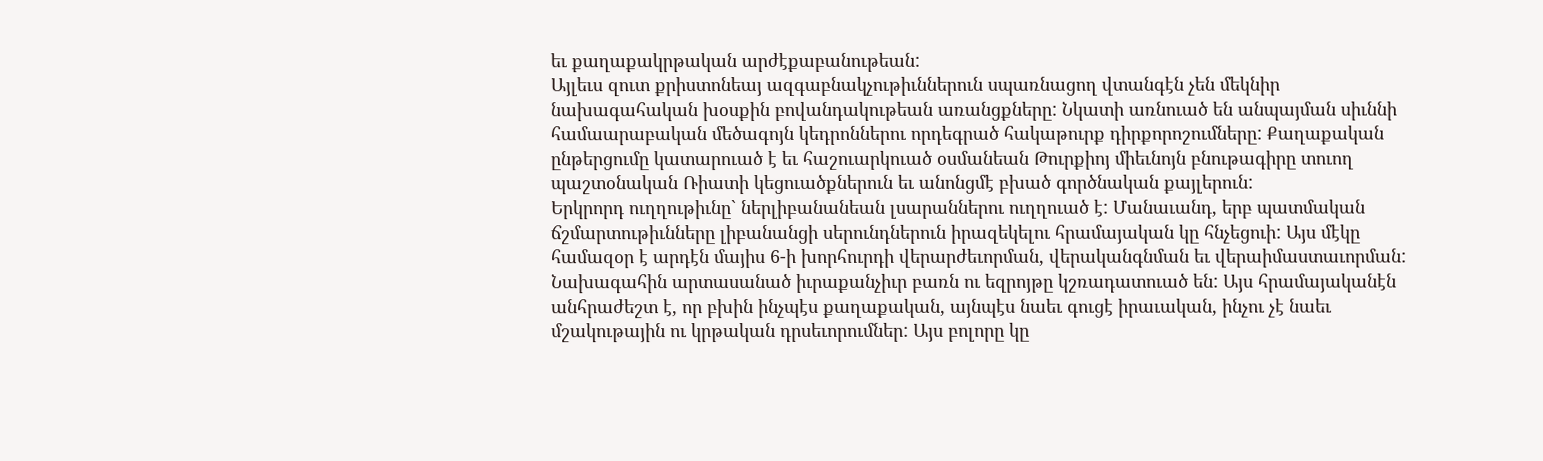եւ քաղաքակրթական արժէքաբանութեան:
Այլեւս զուտ քրիստոնեայ ազգաբնակչութիւններուն սպառնացող վտանգէն չեն մեկնիր նախագահական խօսքին բովանդակութեան առանցքները: Նկատի առնուած են անպայման սիւննի համաարաբական մեծագոյն կեդրոններու որդեգրած հակաթուրք դիրքորոշումները: Քաղաքական ընթերցումը կատարուած է եւ հաշուարկուած օսմանեան Թուրքիոյ միեւնոյն բնութագիրը տուող պաշտօնական Ռիատի կեցուածքներուն եւ անոնցմէ բխած գործնական քայլերուն:
Երկրորդ ուղղութիւնը` ներլիբանանեան լսարաններու ուղղուած է: Մանաւանդ, երբ պատմական ճշմարտութիւնները լիբանանցի սերունդներուն իրազեկելու հրամայական կը հնչեցուի: Այս մէկը համազօր է արդէն մայիս 6-ի խորհուրդի վերարժեւորման, վերականգնման եւ վերաիմաստաւորման: Նախագահին արտասանած իւրաքանչիւր բառն ու եզրոյթը կշռադատուած են: Այս հրամայականէն անհրաժեշտ է, որ բխին ինչպէս քաղաքական, այնպէս նաեւ գուցէ իրաւական, ինչու չէ նաեւ մշակութային ու կրթական դրսեւորումներ: Այս բոլորը կը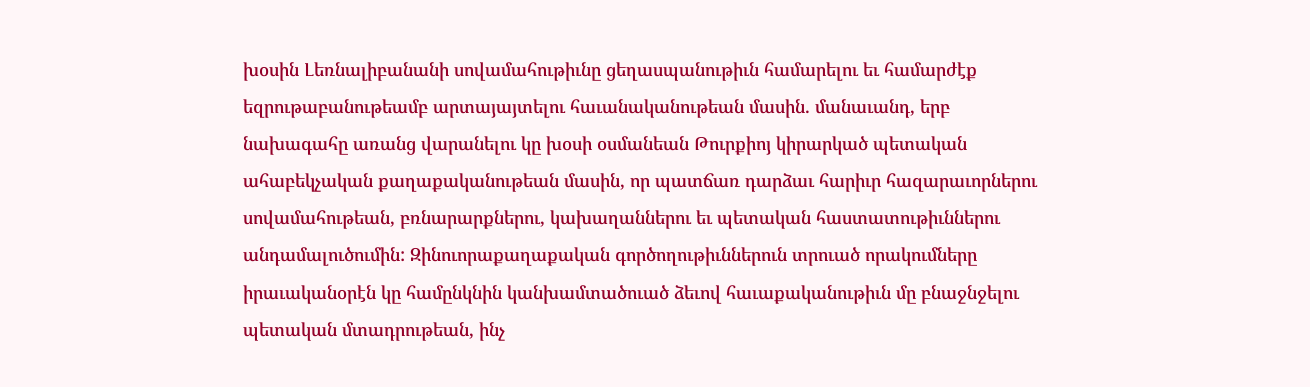խօսին Լեռնալիբանանի սովամահութիւնը ցեղասպանութիւն համարելու եւ համարժէք եզրութաբանութեամբ արտայայտելու հաւանականութեան մասին. մանաւանդ, երբ նախագահը առանց վարանելու կը խօսի օսմանեան Թուրքիոյ կիրարկած պետական ահաբեկչական քաղաքականութեան մասին, որ պատճառ դարձաւ հարիւր հազարաւորներու սովամահութեան, բռնարարքներու, կախաղաններու եւ պետական հաստատութիւններու անդամալուծումին: Զինուորաքաղաքական գործողութիւններուն տրուած որակումները իրաւականօրէն կը համընկնին կանխամտածուած ձեւով հաւաքականութիւն մը բնաջնջելու պետական մտադրութեան, ինչ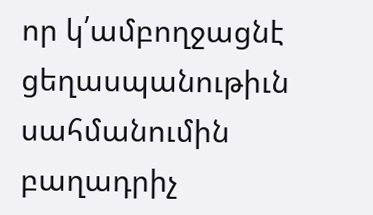որ կ՛ամբողջացնէ ցեղասպանութիւն սահմանումին բաղադրիչ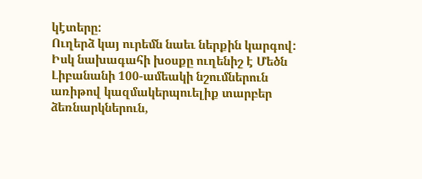կէտերը:
Ուղերձ կայ ուրեմն նաեւ ներքին կարգով: Իսկ նախագահի խօսքը ուղենիշ է Մեծն Լիբանանի 100-ամեակի նշումներուն առիթով կազմակերպուելիք տարբեր ձեռնարկներուն,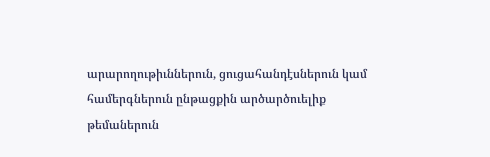արարողութիւններուն, ցուցահանդէսներուն կամ համերգներուն ընթացքին արծարծուելիք թեմաներուն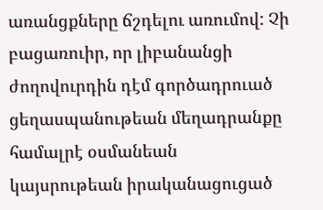առանցքները ճշդելու առումով: Չի բացառուիր, որ լիբանանցի ժողովուրդին դէմ գործադրուած ցեղասպանութեան մեղադրանքը համալրէ օսմանեան կայսրութեան իրականացուցած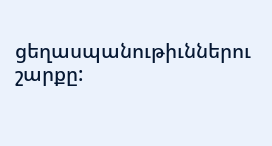ցեղասպանութիւններու շարքը: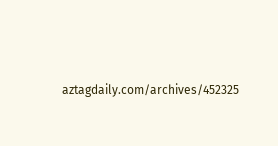aztagdaily.com/archives/452325